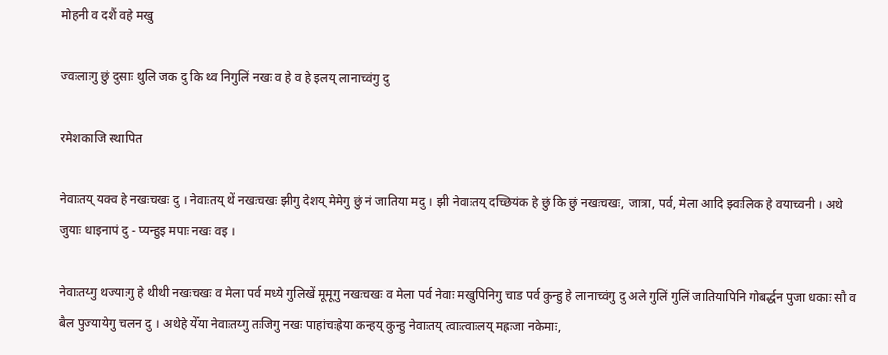मोहनी व दशैं वहे मखु

ज्वःलाःगु छुं दुसाः थुलि जक दु कि थ्व निगुलिं नखः व हे व हे इलय् लानाच्वंगु दु

रमेशकाजि स्थापित

नेवाःतय् यक्व हे नखःचखः दु । नेवाःतय् थें नखःचखः झीगु देशय् मेमेगु छुं नं जातिया मदु । झी नेवाःतय् दच्छियंक हे छुं कि छुं नखःचखः, जात्रा, पर्व, मेला आदि झ्वःलिक हे वयाच्वनी । अथे जुयाः धाइनापं दु - प्यन्हुइ मपाः नखः वइ ।

नेवाःतय्गु थज्याःगु हे थीथी नखःचखः व मेला पर्व मध्ये गुलिखें मूमूगु नखःचखः व मेला पर्व नेवाः मखुपिनिगु चाड पर्व कुन्हु हे लानाच्वंगु दु अले गुलिं गुलिं जातियापिनि गोबर्द्धन पुजा धकाः सौ व बैल पुज्यायेगु चलन दु । अथेहे येँया नेवाःतय्गु तःजिगु नखः पाहांचःह्रेया कन्हय् कुन्हु नेवाःतय् त्वाःत्वाःलय् मह्रःजा नकेमाः,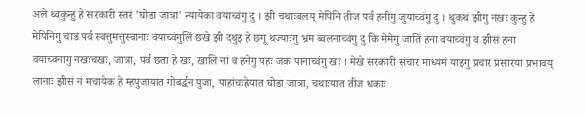अले थ्वकुन्हु हे सरकारी स्तरं 'घोडा जात्रा' न्यायेका वयाच्वंगु दु । झी चथाःबलय् मेपिनि तीज पर्व हनीगु जुयाच्वंगु दु । थुकथं झीगु नखः कुन्हु हे मेपिनिगु चाड पर्व स्वत्तुमत्तुस्वानाः वयाच्वंगुलिं छखे झी दथुइ हे छगू थज्याःगु भ्रम ब्वलनाच्वंगु दु कि मेमेगु जातिं हना वयाच्वंगु व झीसं हना वयाच्वनागु नखःचखः, जात्रा, पर्व छता हे खः, खालि नां व हनेगु पहः जक पानाच्वंगु खः । मेखे सरकारी संचार माध्यमं याइगु प्रचार प्रसारया प्रभावय् लानाः झीसं नं मचायेक हे म्हपुजायात गोबर्द्धन पुजा, पाहांचःह्रेयात घोडा जात्रा, चथाःयात तीज धकाः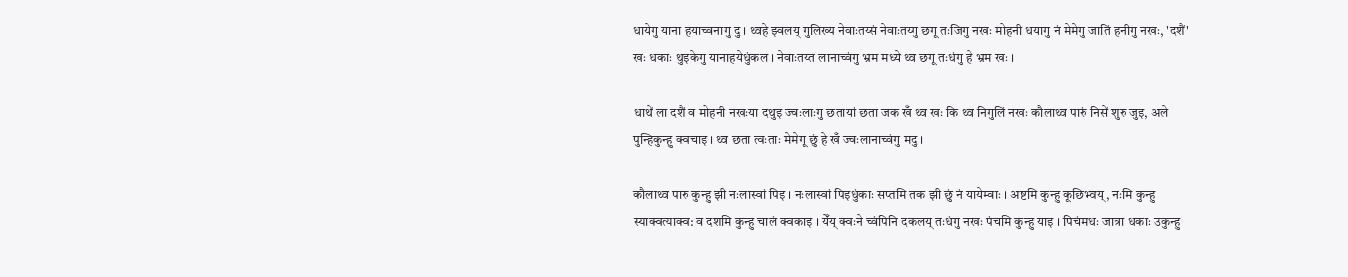धायेगु याना हयाच्वनागु दु । थ्वहे झ्वलय् गुलिख्य नेवाःतय्सं नेवाःतय्गु छगू तःजिगु नखः मोहनी धयागु नं मेमेगु जातिं हनीगु नखः, 'दशैं' खः धकाः थुइकेगु यानाहयेधुंकल । नेवाःतय्त लानाच्वंगु भ्रम मध्ये थ्व छगू तःधंगु हे भ्रम खः ।

धाथें ला दशैं व मोहनी नखःया दथुइ ज्वःलाःगु छतायां छता जक खँ थ्व खः कि थ्व निगुलिं नखः कौलाथ्व पारुं निसें शुरु जुइ, अले पुन्हिकुन्हु क्वचाइ । थ्व छता त्वःताः मेमेगू छुं हे खँ ज्वःलानाच्वंगु मदु ।

कौलाथ्व पारु कुन्हु झी नःलास्वां पिइ । नःलास्वां पिइधुंकाः सप्तमि तक झी छुं नं यायेम्वाः । अष्टमि कुन्हु कूछिभ्वय्, नःमि कुन्हु स्याक्वत्याक्व: व दशमि कुन्हु चालं क्वकाइ । येँय् क्वःने च्वंपिनि दकलय् तःधंगु नखः पंचमि कुन्हु याइ । पिचंमधः जात्रा धकाः उकुन्हु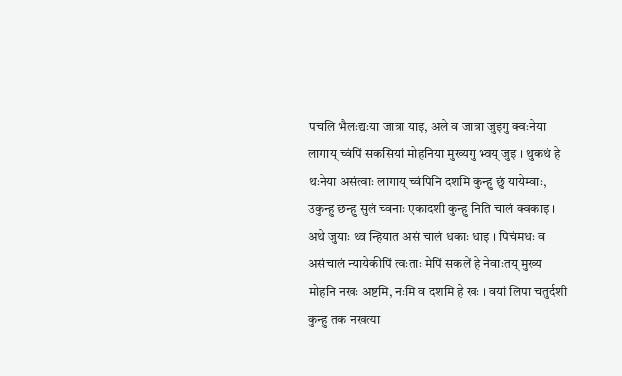पचलि भैलःद्यःया जात्रा याइ, अले व जात्रा जुइगु क्वःनेया लागाय् च्वंपिं सकसियां मोहनिया मुख्यगु भ्वय् जुइ । थुकथं हे थःनेया असंत्वाः लागाय् च्वंपिनि दशमि कुन्हु छुं यायेम्वाः, उकुन्हु छन्हु सुलं च्वनाः एकादशी कुन्हु निति चालं क्वकाइ । अथे जुयाः थ्व न्हियात असं चालं धकाः धाइ । पिचंमधः व असंचालं न्यायेकीपिं त्वःताः मेपिं सकलें हे नेवाःतय् मुख्य मोहनि नखः अष्टमि, नःमि व दशमि हे खः । वयां लिपा चतुर्दशी कुन्हु तक नखत्या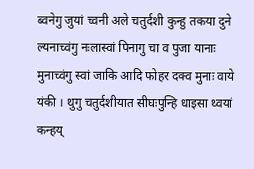ब्वनेगु जुयां च्वनी अले चतुर्दशी कुन्हु तकया दुने ल्यनाच्वंगु नःलास्वां पिनागु चा व पुजा यानाः मुनाच्वंगु स्वां जाकि आदि फोहर दक्व मुनाः वाये यंकी । थुगु चतुर्दशीयात सीघःपुन्हि धाइसा थ्वयां कन्हय्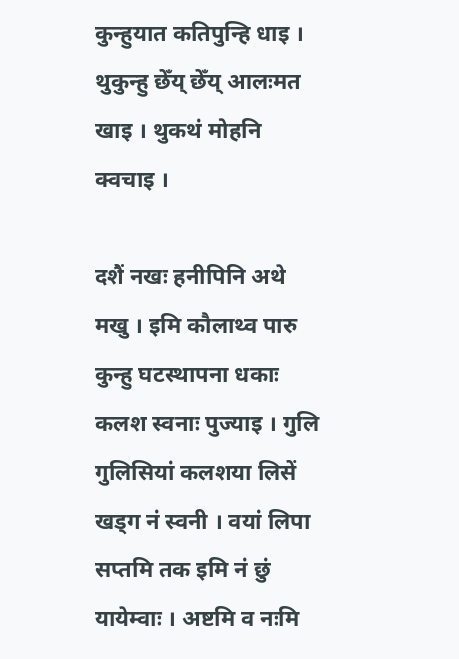कुन्हुयात कतिपुन्हि धाइ । थुकुन्हु छेँय् छेँय् आलःमत खाइ । थुकथं मोहनि क्वचाइ ।

दशैं नखः हनीपिनि अथे मखु । इमि कौलाथ्व पारु कुन्हु घटस्थापना धकाः कलश स्वनाः पुज्याइ । गुलि गुलिसियां कलशया लिसें खड्ग नं स्वनी । वयां लिपा सप्तमि तक इमि नं छुं यायेम्वाः । अष्टमि व नःमि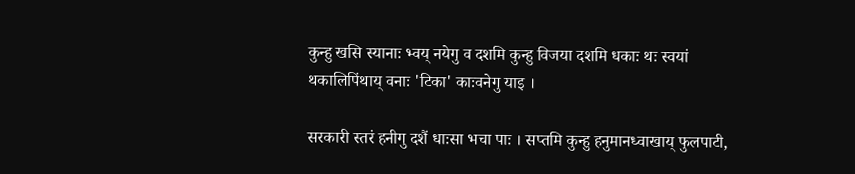कुन्हु खसि स्यानाः भ्वय् नयेगु व दशमि कुन्हु विजया दशमि धकाः थः स्वयां थकालिपिंथाय् वनाः 'टिका' काःवनेगु याइ ।

सरकारी स्तरं हनीगु दशैं धाःसा भचा पाः । सप्तमि कुन्हु हनुमानध्वाखाय् फुलपाटी,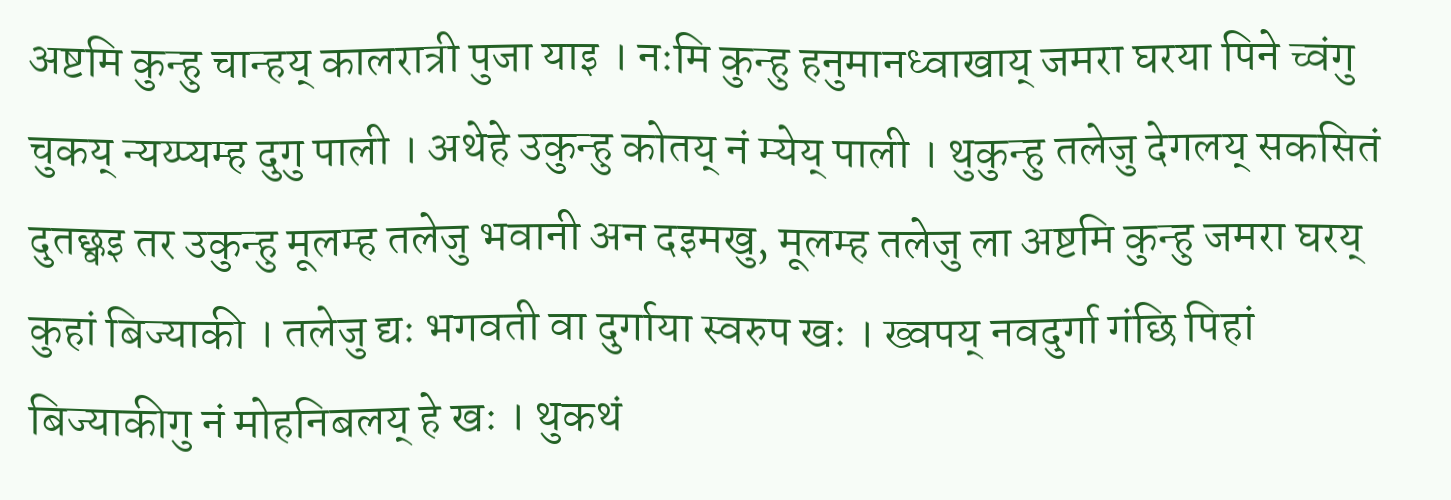अष्टमि कुन्हु चान्हय् कालरात्री पुजा याइ । नःमि कुन्हु हनुमानध्वाखाय् जमरा घरया पिने च्वंगु चुकय् न्यय्प्यम्ह दुगु पाली । अथेहे उकुन्हु कोतय् नं म्येय् पाली । थुकुन्हु तलेजु देगलय् सकसितं दुतछ्वइ तर उकुन्हु मूलम्ह तलेजु भवानी अन दइमखु, मूलम्ह तलेजु ला अष्टमि कुन्हु जमरा घरय् कुहां बिज्याकी । तलेजु द्यः भगवती वा दुर्गाया स्वरुप खः । ख्वपय् नवदुर्गा गंछि पिहां बिज्याकीगु नं मोहनिबलय् हे खः । थुकथं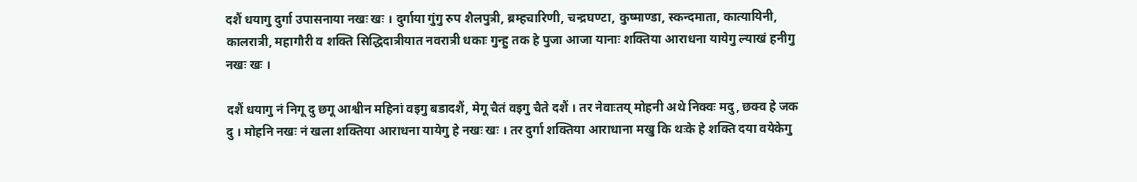दशैं धयागु दुर्गा उपासनाया नखः खः । दुर्गाया गुंगु रुप शैलपुत्री, ब्रम्हचारिणी, चन्द्रघण्टा, कुष्माण्डा, स्कन्दमाता, कात्यायिनी, कालरात्री, महागौरी व शक्ति सिद्धिदात्रीयात नवरात्री धकाः गुन्हु तक हे पुजा आजा यानाः शक्तिया आराधना यायेगु ल्याखं हनीगु नखः खः ।

दशैं धयागु नं निगू दु छगू आश्वीन महिनां वइगु बडादशैं, मेगू चैतं वइगु चैते दशैं । तर नेवाःतय् मोहनी अथे निक्वः मदु, छक्व हे जक दु । मोहनि नखः नं खला शक्तिया आराधना यायेगु हे नखः खः । तर दुर्गा शक्तिया आराधाना मखु कि थःके हे शक्ति दया वयेकेगु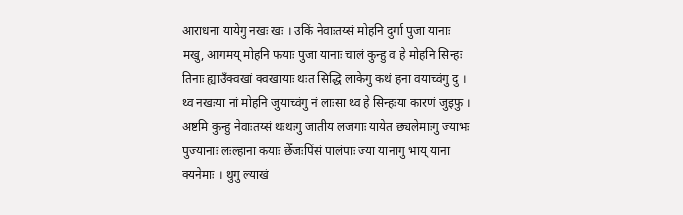आराधना यायेगु नखः खः । उकिं नेवाःतय्सं मोहनि दुर्गा पुजा यानाः मखु, आगमय् मोहनि फयाः पुजा यानाः चालं कुन्हु व हे मोहनि सिन्हः तिनाः ह्याउँक्वखां क्वखायाः थःत सिद्धि लाकेगु कथं हना वयाच्वंगु दु । थ्व नखःया नां मोहनि जुयाच्वंगु नं लाःसा थ्व हे सिन्हःया कारणं जुइफु । अष्टमि कुन्हु नेवाःतय्सं थःथःगु जातीय लजगाः यायेत छ्यलेमाःगु ज्याभः पुज्यानाः लःल्हाना कयाः छेँजःपिंसं पालंपाः ज्या यानागु भाय् याना क्यनेमाः । थुगु ल्याखं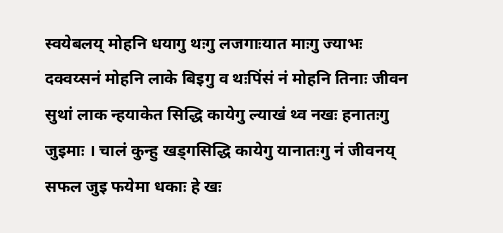स्वयेबलय् मोहनि धयागु थःगु लजगाःयात माःगु ज्याभः दक्वय्सनं मोहनि लाके बिइगु व थःपिंसं नं मोहनि तिनाः जीवन सुथां लाक न्हयाकेत सिद्धि कायेगु ल्याखं थ्व नखः हनातःगु जुइमाः । चालं कुन्हु खड्गसिद्धि कायेगु यानातःगु नं जीवनय् सफल जुइ फयेमा धकाः हे खः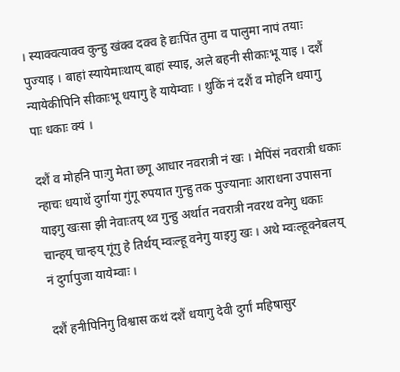। स्याक्वत्याक्व कुन्हु खंक्व दक्व हे द्यःपिंत तुमा व पालुमा नापं तयाः पुज्याइ । बाहां स्यायेमाःथाय् बाहां स्याइ, अले बहनी सीकाःभू याइ । दशैं न्यायेकीपिनि सीकाःभू धयागु हे यायेम्वाः । थुकिं नं दशैं व मोहनि धयागु पाः धकाः क्यं ।

दशैं व मोहनि पाःगु मेता छगू आधार नवरात्री नं खः । मेपिंसं नवरात्री धकाः न्हाचः धयाथें दुर्गाया गुंगू रुपयात गुन्हु तक पुज्यानाः आराधना उपासना याइगु खःसा झी नेवाःतय् थ्व गुन्हु अर्थात नवरात्री नवरथ वनेगु धकाः चान्हय् चान्हय् गूंगु हे तिर्थय् म्वःल्हू वनेगु याइगु खः । अथे म्वःल्हूवनेबलय् नं दुर्गापुजा यायेम्वाः ।

दशैं हनीपिनिगु विश्वास कथं दशैं धयागु देवी दुर्गां महिषासुर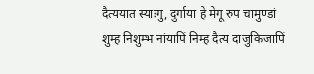दैत्ययात स्याःगु, दुर्गाया हे मेगू रुप चामुण्डां शुम्ह निशुम्भ नांयापिं निम्ह दैत्य दाजुकिजापिं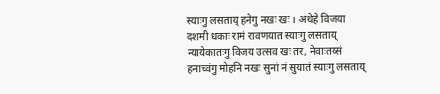स्याःगु लसताय् हनेगु नखः खः । अथेहे विजया दशमी धकाः रामं रावणयात स्याःगु लसताय् न्यायेकातःगु विजय उत्सव खः तर, नेवाःतय्सं हनाच्वंगु मोहनि नखः सुनां नं सुयातं स्याःगु लसताय्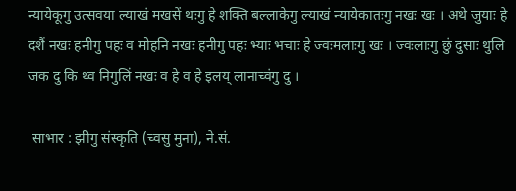न्यायेकूगु उत्सवया ल्याखं मखसें थःगु हे शक्ति बल्लाकेगु ल्याखं न्यायेकातःगु नखः खः । अथे जुयाः हे दशैं नखः हनीगु पहः व मोहनि नखः हनीगु पहः भ्याः भचाः हे ज्वःमलाःगु खः । ज्वःलाःगु छुं दुसाः थुलि जक दु कि थ्व निगुलिं नखः व हे व हे इलय् लानाच्वंगु दु ।

 साभार : झीगु संस्कृति (च्वसु मुना), ने.सं.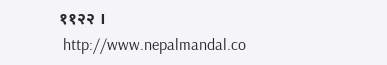११२२ ।
 http://www.nepalmandal.co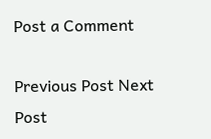Post a Comment

Previous Post Next Post